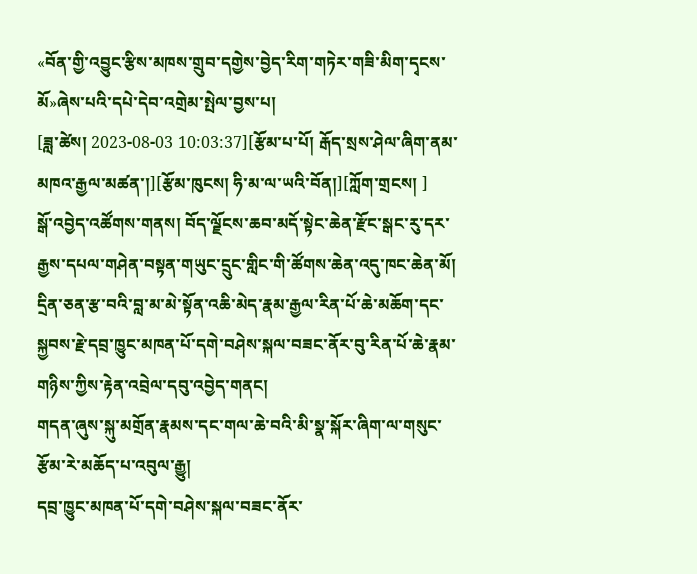«བོན་གྱི་འབྱུང་རྩིས་མཁས་གྲུབ་དགྱེས་བྱེད་རིག་གཏེར་གཟི་མིག་དྭངས་མོ»ཞེས་པའི་དཔེ་དེབ་འགྲེམ་སྤེལ་བྱས་པ།
[ཟླ་ཚེས། 2023-08-03 10:03:37][རྩོམ་པ་པོ། རྒོད་སྲས་ཤེལ་ཞིག་ནམ་མཁའ་རྒྱལ་མཚན་།][རྩོམ་ཁུངས། ཧི་མ་ལ་ཡའི་བོན།][ཀློག་གྲངས། ]
སྒོ་འབྱེད་འཚོགས་གནས། བོད་ལྗོངས་ཆབ་མདོ་སྟེང་ཆེན་རྫོང་སྒང་རུ་དར་རྒྱས་དཔལ་གཤེན་བསྟན་གཡུང་དྲུང་གླིང་གི་ཚོགས་ཆེན་འདུ་ཁང་ཆེན་མོ།
དྲིན་ཅན་རྩ་བའི་བླ་མ་མེ་སྟོན་འཆི་མེད་རྣམ་རྒྱལ་རིན་པོ་ཆེ་མཆོག་དང་སྐྱབས་རྗེ་དབྲ་ཁྱུང་མཁན་པོ་དགེ་བཤེས་སྐལ་བཟང་ནོར་བུ་རིན་པོ་ཆེ་རྣམ་གཉིས་ཀྱིས་རྟེན་འབྲེལ་དབུ་འབྱེད་གནང།
གདན་ཞུས་སྐུ་མགྲོན་རྣམས་དང་གལ་ཆེ་བའི་མི་སྣ་སྐོར་ཞིག་ལ་གསུང་རྩོམ་རེ་མཆོད་པ་འབུལ་རྒྱུ།
དབྲ་ཁྱུང་མཁན་པོ་དགེ་བཤེས་སྐལ་བཟང་ནོར་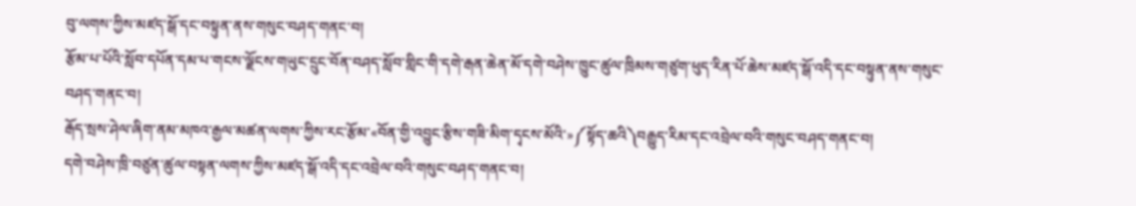བུ་ལགས་ཀྱིས་མཛད་སྒོ་དང་བསྟུན་ནས་གསུང་བཤད་གནང་བ།
རྩོམ་པ་པོའི་སློབ་དཔོན་དམ་པ་གངས་ལྗོངས་གཡུང་དྲུང་བོན་བཤད་སློབ་གླིང་གི་དགེ་རྒན་ཆེན་མོ་དགེ་བཤེས་ཁྱུང་ཚུལ་ཁྲིམས་གཙུག་ཕུད་རིན་པོ་ཆེས་མཛད་སྒོ་འདི་དང་བསྟུན་ནས་གསུང་བཤད་གནང་བ།
རྒོད་སྲས་ཤེལ་ཞིག་ནམ་མཁའ་རྒྱལ་མཚན་ལགས་ཀྱིས་རང་རྩོམ་«བོན་གྱི་འབྱུང་རྩིས་གཟི་མིག་དྭངས་མོའི་»༼སྟོད་ཆའི༽བརྒྱུད་རིམ་དང་འབྲེལ་བའི་གསུང་བཤད་གནང་བ།
དགེ་བཤེས་ཁྲི་བཙུན་ཚུལ་བསྟན་ལགས་ཀྱིས་མཛད་སྒོ་འདི་དང་འབྲེལ་བའི་གསུང་བཤད་གནང་བ།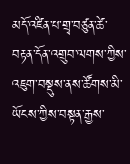མདོ་འཛིན་པ་གྲྭ་བཙུན་ཚེ་བརྟན་དོན་འགྲུབ་ལགས་ཀྱིས་འཇུག་བསྡུས་ནས་ཚོགས་མི་ཡོངས་ཀྱིས་བསྟན་རྒྱས་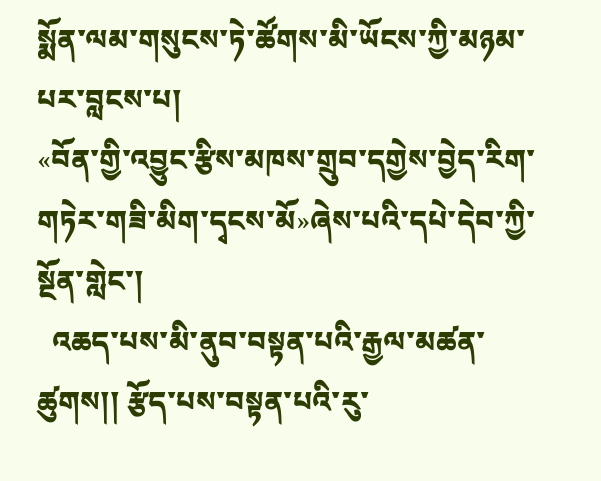སྨོན་ལམ་གསུངས་ཏེ་ཚོགས་མི་ཡོངས་ཀྱི་མཉམ་པར་བླངས་པ།
«བོན་གྱི་འབྱུང་རྩིས་མཁས་གྲུབ་དགྱེས་བྱེད་རིག་གཏེར་གཟི་མིག་དྭངས་མོ»ཞེས་པའི་དཔེ་དེབ་ཀྱི་སྔོན་གླེང་།
  འཆད་པས་མི་ནུབ་བསྟན་པའི་རྒྱལ་མཚན་ཚུགས།། རྩོད་པས་བསྟན་པའི་རུ་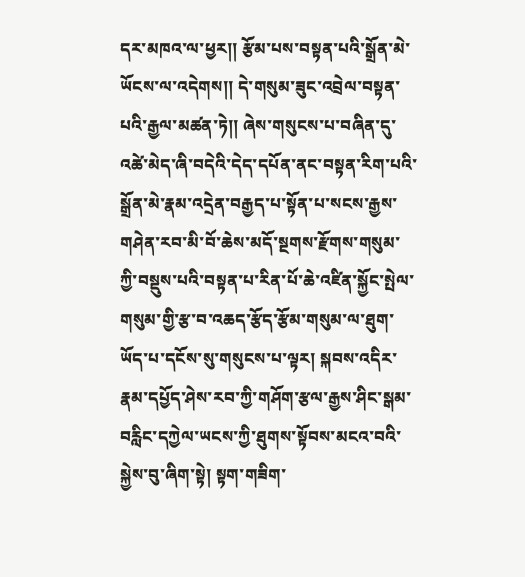དར་མཁའ་ལ་ཕྱར།། རྩོམ་པས་བསྟན་པའི་སྒྲོན་མེ་ཡོངས་ལ་འདེགས།། དེ་གསུམ་ཟུང་འབྲེལ་བསྟན་པའི་རྒྱལ་མཚན་ཏེ།། ཞེས་གསུངས་པ་བཞིན་དུ་འཚེ་མེད་ཞི་བདེའི་དེད་དཔོན་ནང་བསྟན་རིག་པའི་སྒྲོན་མེ་རྣམ་འདྲེན་བརྒྱད་པ་སྟོན་པ་སངས་རྒྱས་གཤེན་རབ་མི་བོ་ཆེས་མདོ་སྔགས་རྫོགས་གསུམ་ཀྱི་བསྡུས་པའི་བསྟན་པ་རིན་པོ་ཆེ་འཛིན་སྐྱོང་སྤེལ་གསུམ་གྱི་རྩ་བ་འཆད་རྩོད་རྩོམ་གསུམ་ལ་ཐུག་ཡོད་པ་དངོས་སུ་གསུངས་པ་ལྟར། སྐབས་འདིར་རྣམ་དཔྱོད་ཤེས་རབ་ཀྱི་གཤོག་རྩལ་རྒྱས་ཤིང་སྒམ་བརླིང་དཀྱེལ་ཡངས་ཀྱི་ཐུགས་སྟོབས་མངའ་བའི་སྐྱེས་བུ་ཞིག་སྟེ། སྟག་གཟིག་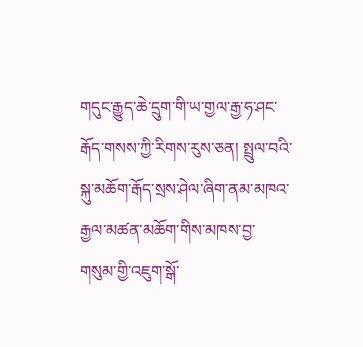གདུང་རྒྱུད་ཆེ་དྲུག་གི་ཡ་གྱལ་རྒྱ་ཧ་ཤང་རྒོད་གསས་ཀྱི་རིགས་རུས་ཅན། སྤྲུལ་བའི་སྐུ་མཆོག་རྒོད་སྲས་ཤེལ་ཞིག་ནམ་མཁའ་རྒྱལ་མཚན་མཆོག་གིས་མཁས་བྱ་གསུམ་གྱི་འཇུག་སྒོ་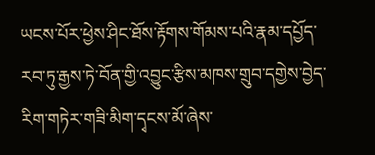ཡངས་པོར་ཕྱེས་ཤིང་ཐོས་རྟོགས་གོམས་པའི་རྣམ་དཔྱོད་རབ་ཏུ་རྒྱས་ཏེ་བོན་གྱི་འབྱུང་རྩིས་མཁས་གྲུབ་དགྱེས་བྱེད་རིག་གཏེར་གཟི་མིག་དྭངས་མོ་ཞེས་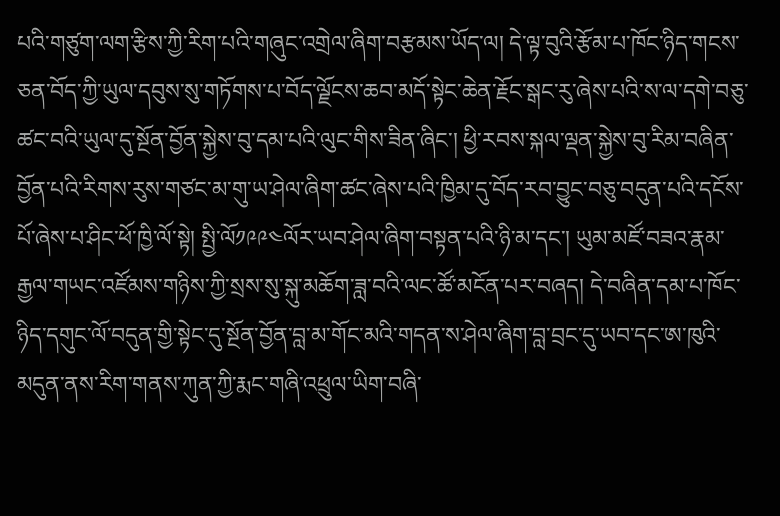པའི་གཙུག་ལག་རྩིས་ཀྱི་རིག་པའི་གཞུང་འགྲེལ་ཞིག་བརྩམས་ཡོད་ལ། དེ་ལྟ་བུའི་རྩོམ་པ་ཁོང་ཉིད་གངས་ཅན་བོད་ཀྱི་ཡུལ་དབུས་སུ་གཏོགས་པ་བོད་ལྗོངས་ཆབ་མདོ་སྟེང་ཆེན་རྗོང་སྒང་རུ་ཞེས་པའི་ས་ལ་དགེ་བཅུ་ཚང་བའི་ཡུལ་དུ་སྔོན་བྱོན་སྐྱེས་བུ་དམ་པའི་ལུང་གིས་ཟིན་ཞིང་། ཕྱི་རབས་སྐལ་ལྡན་སྐྱེས་བུ་རིམ་བཞིན་བྱོན་པའི་རིགས་རུས་གཙང་མ་གུ་ཡ་ཤེལ་ཞིག་ཚང་ཞེས་པའི་ཁྱིམ་དུ་བོད་རབ་བྱུང་བཅུ་བདུན་པའི་དངོས་པོ་ཞེས་པ་ཤིང་ཕོ་ཁྱི་ལོ་སྟེ། སྤྱི་ལོ༡༩༩༤ལོར་ཡབ་ཤེལ་ཞིག་བསྟན་པའི་ཉི་མ་དང་། ཡུམ་མཛོ་བཟའ་རྣམ་རྒྱལ་གཡང་འཛོམས་གཉིས་ཀྱི་སྲས་སུ་སྐུ་མཆོག་ཟླ་བའི་ལང་ཚོ་མངོན་པར་བཞད། དེ་བཞིན་དམ་པ་ཁོང་ཉིད་དགུང་ལོ་བདུན་གྱི་སྟེང་དུ་སྔོན་བྱོན་བླ་མ་གོང་མའི་གདན་ས་ཤེལ་ཞིག་བླ་བྲང་དུ་ཡབ་དང་ཨ་ཁུའི་མདུན་ནས་རིག་གནས་ཀུན་ཀྱི་རྨང་གཞི་འཕྲུལ་ཡིག་བཞི་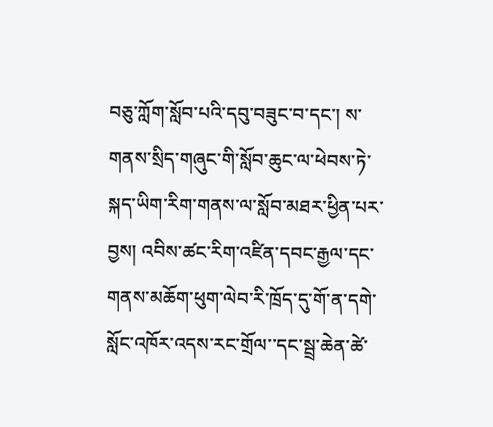བཅུ་ཀློག་སློབ་པའི་དབུ་བཟུང་བ་དང་། ས་གནས་སྲིད་གཞུང་གི་སློབ་ཆུང་ལ་ཕེབས་ཏེ་སྐད་ཡིག་རིག་གནས་ལ་སློབ་མཐར་ཕྱིན་པར་བྱས། འབིས་ཚང་རིག་འཛིན་དབང་རྒྱལ་དང་གནས་མཆོག་ཕུག་ལེབ་རི་ཁྲོད་དུ་གོ་ན་དགེ་སློང་འཁོར་འདས་རང་གྲོལ་་དང་སྦྲ་ཆེན་ཚེ་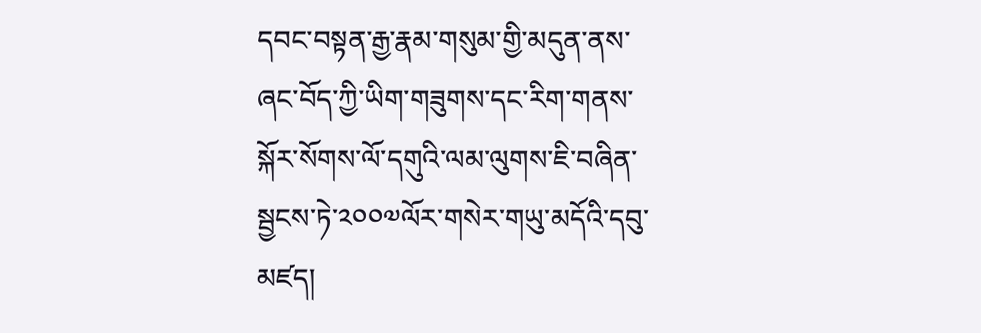དབང་བསྟན་རྒྱ་རྣམ་གསུམ་གྱི་མདུན་ནས་ཞང་བོད་ཀྱི་ཡིག་གཟུགས་དང་རིག་གནས་སྐོར་སོགས་ལོ་དགུའི་ལམ་ལུགས་ཇི་བཞིན་སྦྱངས་ཏེ་༢༠༠༧ལོར་གསེར་གཡུ་མདོའི་དབུ་མཛད།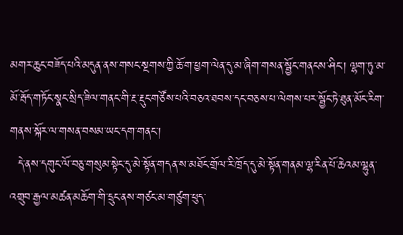མགར་ཆུང་བཟོད་པའི་མདུན་ནས་གསང་སྔགས་ཀྱི་ཆོ་ག་ཕྱག་ལེན་དུ་མ་ཞིག་གསན་སྦྱོང་གནངས་ཤིང་། ལྷག་ཏུ་མ་མོ་རྦོད་གཏོང་སྣང་སྲིད་ཟིལ་གནང་གི་རྔ་རྡུང་གཙོས་པའི་བཅའ་ཐབས་དང་བཅས་པ་ལེགས་པར་སྦྱོང་ཏེ་ཐུན་མོང་རིག་གནས་སྐོར་ལ་གསན་བསམ་ཡང་དག་གནང་།
  དེ་ནས་དགུང་ལོ་བཅུ་གསུམ་སྟེང་དུ་མེ་སྟོན་གདན་ས་མཐོང་གྲོལ་རི་ཁྲོད་དུ་མེ་སྟོན་གནམ་ལྷ་རིན་པོ་ཆེའམ་ལྷུན་འགྲུབ་རྒྱལ་མཚན་མཆོག་གི་དྲུང་ནས་གཙང་མ་གཙུག་ཕུད་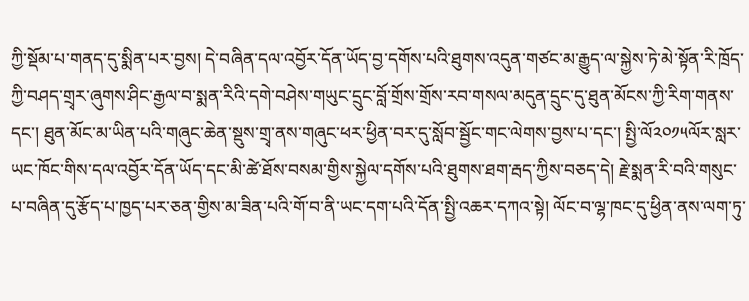ཀྱི་སྡོམ་པ་གནད་དུ་སྨིན་པར་བྱས། དེ་བཞིན་དལ་འབྱོར་དོན་ཡོད་བྱ་དགོས་པའི་ཐུགས་འདུན་གཙང་མ་རྒྱུད་ལ་སྐྱེས་ཏེ་མེ་སྟོན་རི་ཁྲོད་ཀྱི་བཤད་གྲྭར་ཞུགས་ཤིང་རྒྱལ་བ་སྨན་རིའི་དགེ་བཤེས་གཡུང་དྲུང་བློ་གྲོས་གྲོས་རབ་གསལ་མདུན་དྲུང་དུ་ཐུན་མོངས་ཀྱི་རིག་གནས་དང་། ཐུན་མོང་མ་ཡིན་པའི་གཞུང་ཆེན་སྡུས་གྲྭ་ནས་གཞུང་ཕར་ཕྱིན་བར་དུ་སློབ་སྦྱོང་གང་ལེགས་བྱས་པ་དང་། སྤྱི་ལོ༢༠༡༥ལོར་སླར་ཡང་ཁོང་གིས་དལ་འབྱོར་དོན་ཡོད་དང་མི་ཚེ་ཐོས་བསམ་གྱིས་སྐྱེལ་དགོས་པའི་ཐུགས་ཐག་རྦད་ཀྱིས་བཅད་དེ། རྗེ་སྨན་རི་བའི་གསུང་པ་བཞིན་དུ་རྩོད་པ་ཁྱད་པར་ཅན་གྱིས་མ་ཟིན་པའི་གོ་བ་ནི་ཡང་དག་པའི་དོན་སྤྱི་འཆར་དཀའ་སྟེ། ལོང་བ་ལྷ་ཁང་དུ་ཕྱིན་ནས་ལག་ཏུ་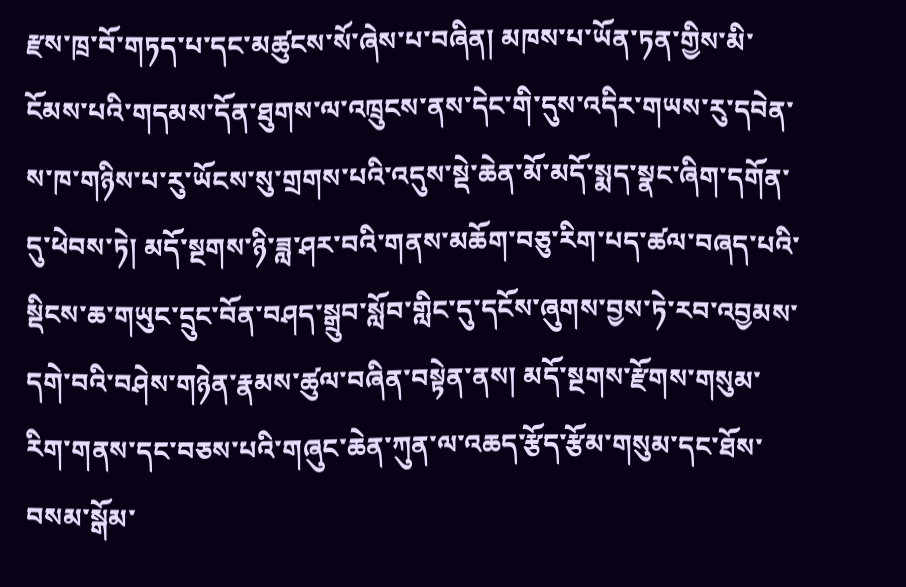རྫས་ཁྲ་བོ་གཏད་པ་དང་མཚུངས་སོ་ཞེས་པ་བཞིན། མཁས་པ་ཡོན་ཏན་གྱིས་མི་ངོམས་པའི་གདམས་དོན་ཐུགས་ལ་འཁྲུངས་ནས་དེང་གི་དུས་འདིར་གཡས་རུ་དབེན་ས་ཁ་གཉིས་པ་རུ་ཡོངས་སུ་གྲགས་པའི་འདུས་སྡེ་ཆེན་མོ་མདོ་སྨད་སྣང་ཞིག་དགོན་དུ་ཕེབས་ཏེ། མདོ་སྔགས་ཉི་ཟླ་ཤར་བའི་གནས་མཆོག་བཅུ་རིག་པད་ཚལ་བཞད་པའི་སྡིངས་ཆ་གཡུང་དྲུང་བོན་བཤད་སྒྲུབ་སློབ་གླིང་དུ་དངོས་ཞུགས་བྱས་ཏེ་རབ་འབྱམས་དགེ་བའི་བཤེས་གཉེན་རྣམས་ཚུལ་བཞིན་བསྟེན་ནས། མདོ་སྔགས་རྫོགས་གསུམ་རིག་གནས་དང་བཅས་པའི་གཞུང་ཆེན་ཀུན་ལ་འཆད་རྩོད་རྩོམ་གསུམ་དང་ཐོས་བསམ་སྒོམ་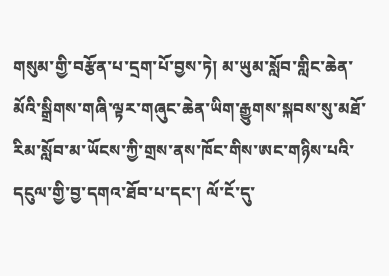གསུམ་གྱི་བརྩོན་པ་དྲག་པོ་བྱས་ཏེ། མ་ཡུམ་སློབ་གླིང་ཆེན་མོའི་སྒྲིགས་གཞི་ལྟར་གཞུང་ཆེན་ཡིག་རྒྱུགས་སྐབས་སུ་མཐོ་རིམ་སློབ་མ་ཡོངས་ཀྱི་གྲས་ནས་ཁོང་གིས་ཨང་གཉིས་པའི་དངུལ་གྱི་བྱ་དགའ་ཐོབ་པ་དང་། ལོ་ངོ་དུ་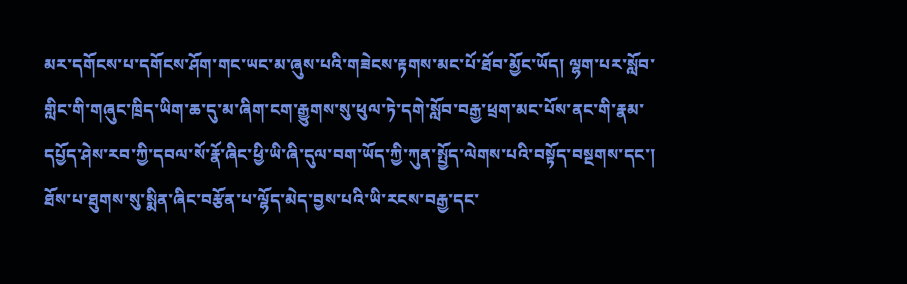མར་དགོངས་པ་དགོངས་ཤོག་གང་ཡང་མ་ཞུས་པའི་གཟེངས་རྟགས་མང་པོ་ཐོབ་མྱོང་ཡོད། ལྷག་པར་སློབ་གླིང་གི་གཞུང་ཁྲིད་ཡིག་ཆ་དུ་མ་ཞིག་ངག་རྒྱུགས་སུ་ཕུལ་ཏེ་དགེ་སློབ་བརྒྱ་ཕྲག་མང་པོས་ནང་གི་རྣམ་དཔྱོད་ཤེས་རབ་ཀྱི་དབལ་སོ་རྣོ་ཞིང་ཕྱི་ཡི་ཞི་དུལ་བག་ཡོད་ཀྱི་ཀུན་སྤྱོད་ལེགས་པའི་བསྟོད་བསྔགས་དང་། ཐོས་པ་ཐུགས་སུ་སྨིན་ཞིང་བརྩོན་པ་ལྷོད་མེད་བྱས་པའི་ཡི་རངས་བརྒྱ་དང་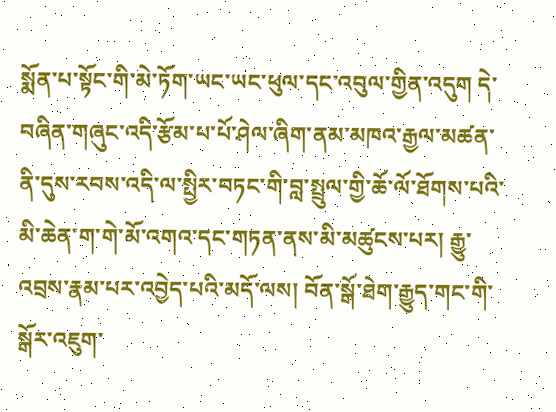སྨོན་པ་སྟོང་གི་མེ་ཏོག་ཡང་ཡང་ཕུལ་དང་འབུལ་གྱིན་འདུག དེ་བཞིན་གཞུང་འདི་རྩོམ་པ་པོ་ཤེལ་ཞིག་ནམ་མཁའ་རྒྱལ་མཚན་ནི་དུས་རབས་འདི་ལ་སྤྱིར་བཏང་གི་བླ་སྤྲུལ་གྱི་ཆོ་ལོ་ཐོགས་པའི་མི་ཆེན་ག་གེ་མོ་འགའ་དང་གཏན་ནས་མི་མཚུངས་པར། རྒྱུ་འབྲས་རྣམ་པར་འབྱེད་པའི་མདོ་ལས། བོན་སྒོ་ཐེག་རྒྱུད་གང་གི་སྒོར་འཇུག་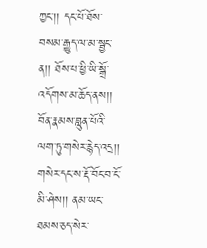ཀྱང་།། དང་པོ་ཐོས་བསམ་རྒྱུད་ལ་མ་སྦྱང་ན།། ཐོས་པ་ཕྱི་ཡི་སྒྲོ་འདོགས་མ་ཆོད་ནས།། བོན་རྣམས་བླུན་པོའི་ལག་ཏུ་གསེར་རྙེད་འདྲ།། གསེར་དང་ས་རྡོ་བོང་བ་ངོ་མི་ཤེས།། ནམ་ཡང་ཐམས་ཅད་སེར་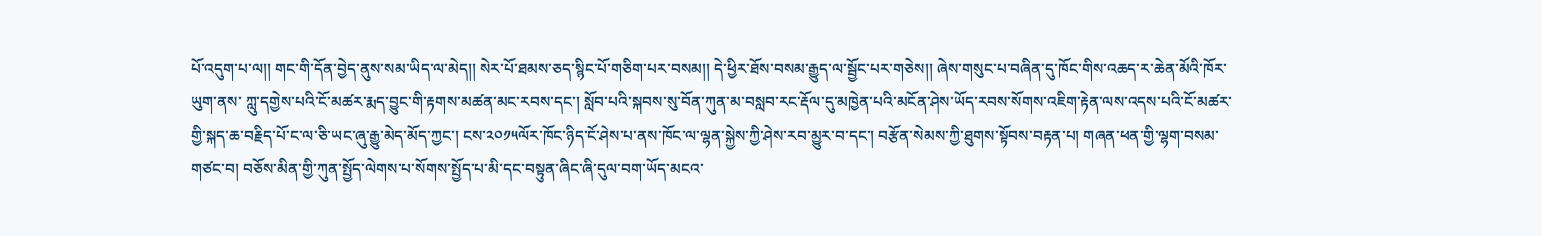པོ་འདུག་པ་ལ།། གང་གི་དོན་བྱེད་ནུས་སམ་ཡིད་ལ་མེད།། སེར་པོ་ཐམས་ཅད་སྙིང་པོ་གཅིག་པར་བསམ།། དེ་ཕྱིར་ཐོས་བསམ་རྒྱུད་ལ་སྦྱོང་པར་གཅེས།། ཞེས་གསུང་པ་བཞིན་དུ་ཁོང་གིས་འཆད་ར་ཆེན་མོའི་ཁོར་ཡུག་ནས་ ཀླུ་དགྱེས་པའི་ངོ་མཚར་རྨད་བྱུང་གི་རྟགས་མཚན་མང་རབས་དང་། སློབ་པའི་སྐབས་སུ་བོན་ཀུན་མ་བསླབ་རང་རྡོལ་དུ་མཁྱེན་པའི་མངོན་ཤེས་ཡོད་རབས་སོགས་འཇིག་རྟེན་ལས་འདས་པའི་ངོ་མཚར་གྱི་སྐད་ཆ་བརྗིད་པོ་ང་ལ་ཅི་ཡང་ཞུ་རྒྱུ་མེད་མོད་ཀྱང་། ངས་༢༠༡༥ལོར་ཁོང་ཉིད་ངོ་ཤེས་པ་ནས་ཁོང་ལ་ལྷན་སྐྱེས་ཀྱི་ཤེས་རབ་མྱུར་བ་དང་། བརྩོན་སེམས་ཀྱི་ཐུགས་སྟོབས་བརྟན་པ། གཞན་ཕན་གྱི་ལྷག་བསམ་གཙང་བ། བཅོས་མིན་གྱི་ཀུན་སྤྱོད་ལེགས་པ་སོགས་སྤྱོད་པ་མི་དང་བསྟུན་ཞིང་ཞི་དུལ་བག་ཡོད་མངའ་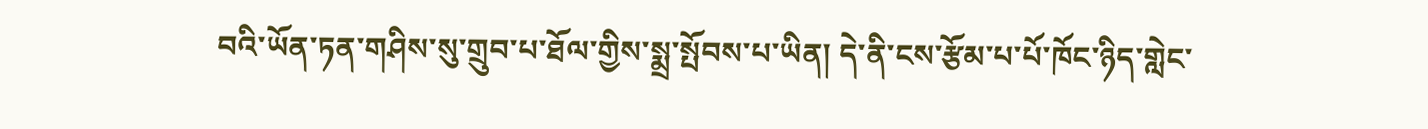བའི་ཡོན་ཏན་གཤིས་སུ་གྲུབ་པ་ཐོལ་གྱིས་སྨྲ་སྤོབས་པ་ཡིན། དེ་ནི་ངས་རྩོམ་པ་པོ་ཁོང་ཉིད་གླེང་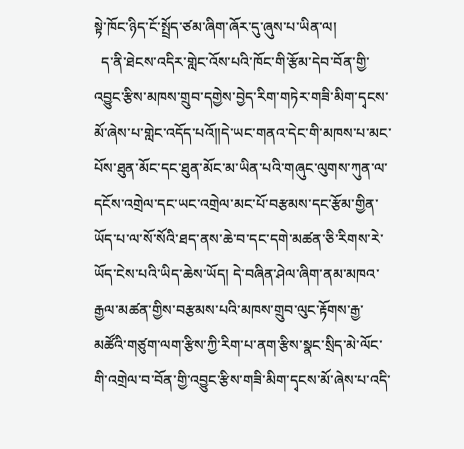སྟེ་ཁོང་ཉིད་ངོ་སྤྲོད་ཙམ་ཞིག་ཞོར་དུ་ཞུས་པ་ཡིན་ལ།
  ད་ནི་ཐེངས་འདིར་གླེང་འོས་པའི་ཁོང་གི་རྩོམ་དེབ་བོན་གྱི་འབྱུང་རྩིས་མཁས་གྲུབ་དགྱེས་བྱེད་རིག་གཏེར་གཟི་མིག་དྭངས་མོ་ཞེས་པ་གླེང་འདོད་པའོ།།དེ་ཡང་གནའ་དེང་གི་མཁས་པ་མང་པོས་ཐུན་མོང་དང་ཐུན་མོང་མ་ཡིན་པའི་གཞུང་ལུགས་ཀུན་ལ་དངོས་འགྲེལ་དང་ཡང་འགྲེལ་མང་པོ་བརྩམས་དང་རྩོམ་གྱིན་ཡོད་པ་ལ་སོ་སོའི་ཐད་ནས་ཆེ་བ་དང་དགེ་མཚན་ཅི་རིགས་རེ་ཡོད་ངེས་པའི་ཡིད་ཆེས་ཡོད། དེ་བཞིན་ཤེལ་ཞིག་ནམ་མཁའ་རྒྱལ་མཚན་གྱིས་བརྩམས་པའི་མཁས་གྲུབ་ལུང་རྟོགས་རྒྱ་མཚོའི་གཙུག་ལག་རྩིས་ཀྱི་རིག་པ་ནག་རྩིས་སྣང་སྲིད་མེ་ལོང་གི་འགྲེལ་བ་བོན་གྱི་འབྱུང་རྩིས་གཟི་མིག་དྭངས་མོ་ཞེས་པ་འདི་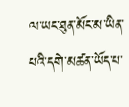ལ་ཡང་ཐུན་མོང་མ་ཡིན་པའི་དགེ་མཚན་ཡོད་པ་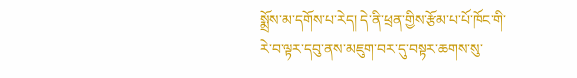སྨྲོས་མ་དགོས་པ་རེད། དེ་ནི་ཕྲན་གྱིས་རྩོམ་པ་པོ་ཁོང་གི་རེ་བ་ལྟར་དབུ་ནས་མཇུག་བར་དུ་བསྟར་ཆགས་སུ་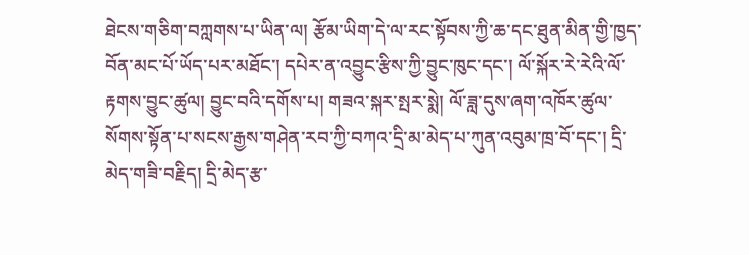ཐེངས་གཅིག་བཀླགས་པ་ཡིན་ལ། རྩོམ་ཡིག་དེ་ལ་རང་སྟོབས་ཀྱི་ཆ་དང་ཐུན་མིན་གྱི་ཁྱད་བོན་མང་པོ་ཡོད་པར་མཐོང་། དཔེར་ན་འབྱུང་རྩིས་ཀྱི་བྱུང་ཁུང་དང་། ལོ་སྐོར་རེ་རེའི་ལོ་རྟགས་བྱུང་ཚུལ། བྱུང་བའི་དགོས་པ། གཟའ་སྐར་སྤར་སྨེ། ལོ་ཟླ་དུས་ཞག་འཁོར་ཚུལ་སོགས་སྟོན་པ་སངས་རྒྱས་གཤེན་རབ་ཀྱི་བཀའ་དྲི་མ་མེད་པ་ཀུན་འབུམ་ཁྲ་བོ་དང་། དྲི་མེད་གཟི་བརྗིད། དྲི་མེད་རྩ་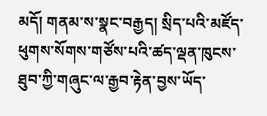མདོ། གནམ་ས་སྣང་བརྒྱད། སྲིད་པའི་མཛོད་ཕུགས་སོགས་གཙོས་པའི་ཚད་ལྡན་ཁུངས་ཐུབ་ཀྱི་གཞུང་ལ་རྒྱབ་རྟེན་བྱས་ཡོད་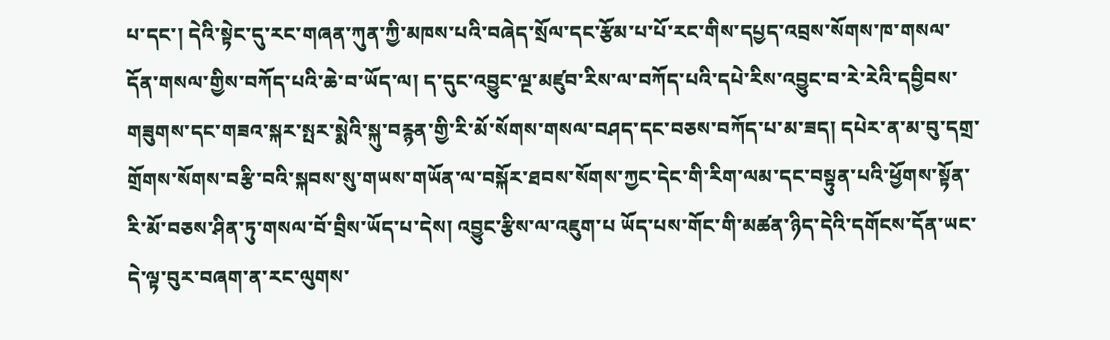པ་དང་། དེའི་སྟེང་དུ་རང་གཞན་ཀུན་ཀྱི་མཁས་པའི་བཞེད་སྲོལ་དང་རྩོམ་པ་པོ་རང་གིས་དཔྱད་འབྲས་སོགས་ཁ་གསལ་དོན་གསལ་གྱིས་བཀོད་པའི་ཆེ་བ་ཡོད་ལ། ད་དུང་འབྱུང་ལྔ་མཛུབ་རིས་ལ་བཀོད་པའི་དཔེ་རིས་འབྱུང་བ་རེ་རེའི་དབྱིབས་གཟུགས་དང་གཟའ་སྐར་སྤར་སྨེའི་སྐུ་བརྙན་གྱི་རི་མོ་སོགས་གསལ་བཤད་དང་བཅས་བཀོད་པ་མ་ཟད། དཔེར་ན་མ་བུ་དགྲ་གྲོགས་སོགས་བརྩི་བའི་སྐབས་སུ་གཡས་གཡོན་ལ་བསྐོར་ཐབས་སོགས་ཀྱང་དེང་གི་རིག་ལམ་དང་བསྟུན་པའི་ཕྱོགས་སྟོན་རི་མོ་བཅས་ཤིན་ཏུ་གསལ་བོ་བྲིས་ཡོད་པ་དེས། འབྱུང་རྩིས་ལ་འཇུག་པ ཡོད་པས་གོང་གི་མཚན་ཉིད་དེའི་དགོངས་དོན་ཡང་དེ་ལྟ་བུར་བཞག་ན་རང་ལུགས་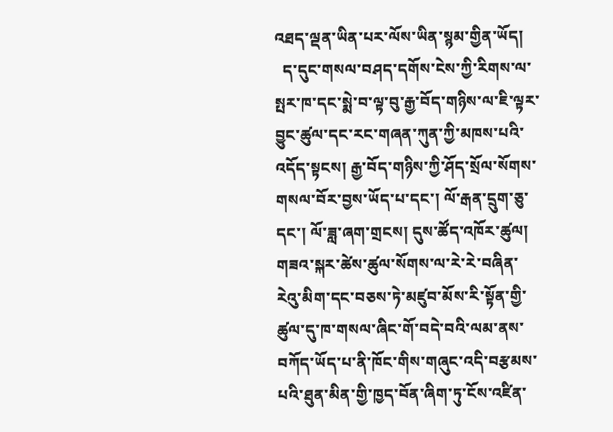འཐད་ལྡན་ཡིན་པར་ལོས་ཡིན་སྙམ་གྱིན་ཡོད།
  ད་དུང་གསལ་བཤད་དགོས་ངེས་ཀྱི་རིགས་ལ་སྤར་ཁ་དང་སྨེ་བ་ལྟ་བུ་རྒྱ་བོད་གཉིས་ལ་ཇི་ལྟར་བྱུང་ཚུལ་དང་རང་གཞན་ཀུན་ཀྱི་མཁས་པའི་འདོད་སྟངས། རྒྱ་བོད་གཉིས་ཀྱི་ཤོད་སྲོལ་སོགས་གསལ་བོར་བྱས་ཡོད་པ་དང་། ལོ་རྒན་དྲུག་ཅུ་དང་། ལོ་ཟླ་ཞག་གྲངས། དུས་ཚོད་འཁོར་ཚུལ། གཟའ་སྐར་ཚེས་ཚུལ་སོགས་ལ་རེ་རེ་བཞིན་རེའུ་མིག་དང་བཅས་ཏེ་མཛུབ་མོས་རི་སྟོན་གྱི་ཚུལ་དུ་ཁ་གསལ་ཞིང་གོ་བདེ་བའི་ལམ་ནས་བཀོད་ཡོད་པ་ནི་ཁོང་གིས་གཞུང་འདི་བརྩམས་པའི་ཐུན་མིན་གྱི་ཁྱད་བོན་ཞིག་ཏུ་ངོས་འཛིན་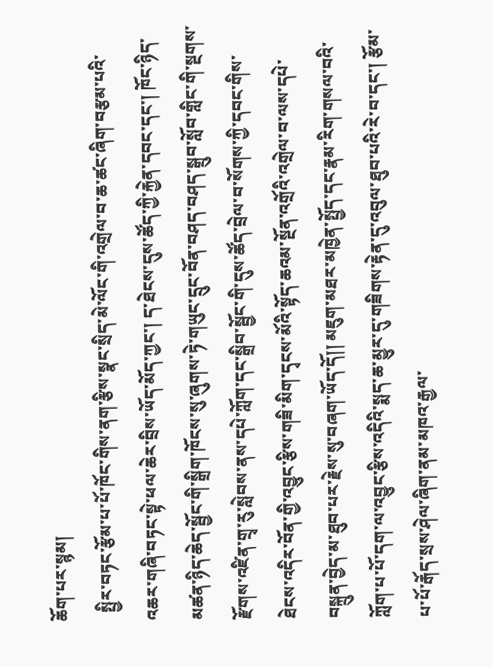ཆོག་པར་སྙམ།
  སྤྱིར་བཏང་རྩོམ་པ་པོ་ཁོང་གིས་ནག་རྩིས་སྣང་སྲིད་མེ་ལོང་གི་འགྲེལ་བ་ཆ་ཚང་ཞིག་བརྩམ་པའི་འཆར་གཞི་བཏང་སྟེ་ཕལ་ཆེར་བྲིས་ཡོད་མོད་ཀྱང་། ད་ཐེངས་དུས་ཚོད་ཀྱི་རྐྱེན་དབང་དང་། ཁོང་ཉིད་མཚན་ཉིད་ཆེད་སྦྱོང་གི་སྒྲིག་ཁོངས་སུ་ཞུགས་ཏེ་གཡུང་དྲུང་བོན་བཤད་བཤད་སྒྲུབ་སློབ་གླིང་གི་སྔགས་རྫོགས་འཛིན་གྲྭ་རུ་སླེབས་ནས་དཔེ་ཀློག་དང་སྒྲིབ་སྦྱོང་གི་དུས་ཚོད་བྲེལ་བ་སོགས་ཀྱི་དབང་གིས་ཐེངས་འདིར་བོན་གྱི་འབྱུང་རྩིས་གཟི་མིག་དྭངས་མོའི་སྟོད་ཆའམ་སྔོན་འགྲོའི་འགྲེལ་བ་ལས་དཔེ་བསྐྲུན་བྱེད་མ་ཐུབ་པར་རྗེས་སུ་བཞག་ཡོད་དོ།། མཇུག་མཐར་མཁྱེན་སྤྱོད་དང་རྣམ་རིག་གསལ་བའི་ཀློག་པ་པོ་དག་ལ་འབྱུང་རྩིས་འདིའི་སྨད་ཆ་མྱུར་དུ་གཟིགས་རྟེན་དུ་འབུལ་ཐུབ་པའི་རེ་བ་དང་། རྩོམ་པ་པོ་རྒོད་སྲས་ཤེལ་ཞིག་ནམ་མཁའ་རྒྱལ་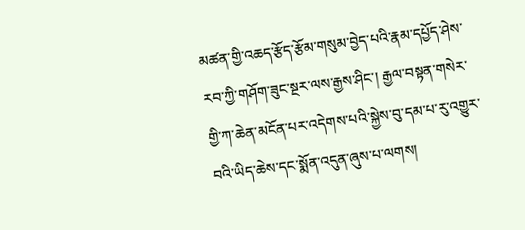མཚན་གྱི་འཆད་རྩོད་རྩོམ་གསུམ་བྱེད་པའི་རྣམ་དཔྱོད་ཤེས་རབ་ཀྱི་གཤོག་ཟུང་སྔར་ལས་རྒྱས་ཤིང་། རྒྱལ་བསྟན་གསེར་གྱི་ཀ་ཆེན་མངོན་པར་འདེགས་པའི་སྐྱེས་བུ་དམ་པ་རུ་འགྱུར་བའི་ཡིད་ཆེས་དང་སྨོན་འདུན་ཞུས་པ་ལགས།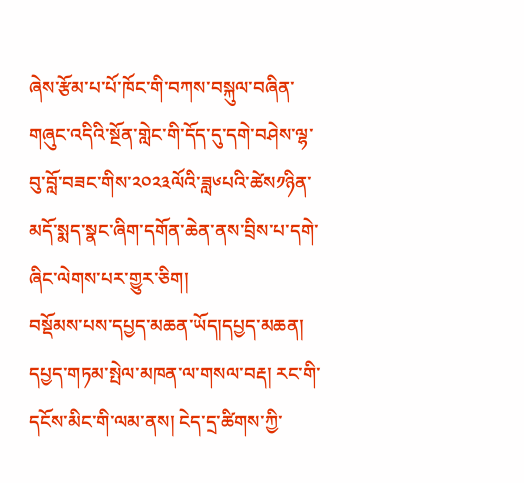ཞེས་རྩོམ་པ་པོ་ཁོང་གི་བཀས་བསྐུལ་བཞིན་གཞུང་འདིའི་སྔོན་གླེང་གི་དོད་དུ་དགེ་བཤེས་ལྷ་བུ་བློ་བཟང་གིས་༢༠༢༣ལོའི་ཟླ༦པའི་ཚེས༡ཉིན་མདོ་སྨད་སྣང་ཞིག་དགོན་ཆེན་ནས་བྲིས་པ་དགེ་ཞིང་ལེགས་པར་གྱུར་ཅིག།
བསྡོམས་པས་དཔྱད་མཆན་ཡོད།དཔྱད་མཆན།
དཔྱད་གཏམ་སྤེལ་མཁན་ལ་གསལ་བརྡ། རང་གི་དངོས་མིང་གི་ལམ་ནས། ངེད་དྲ་ཚིགས་ཀྱི་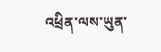འཕྲིན་ལས་ཡུན་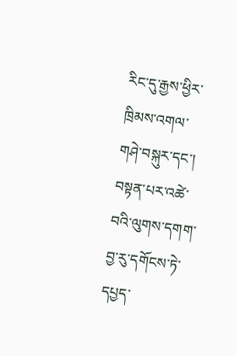རིང་དུ་རྒྱས་ཕྱིར་ཁྲིམས་འགལ་གཤེ་བསྐུར་དང་། བསྟན་པར་འཚེ་བའི་ལུགས་དགག་བྱ་རུ་དགོངས་ཏེ་དཔྱད་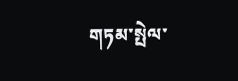གཏམ་སྤེལ་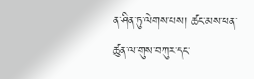ན་ཤིན་ཏུ་ལེགས་པས། ཚང་མས་ཕན་ཚུན་ལ་གུས་བཀུར་དང་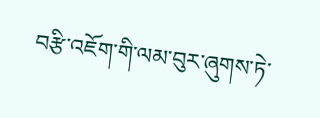བརྩི་འཇོག་གི་ལམ་བུར་ཞུགས་ཏེ་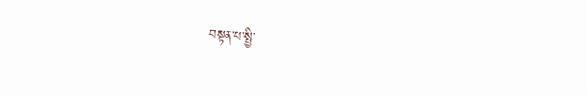བསྟན་པ་སྤྱི་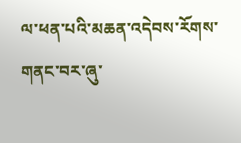ལ་ཕན་པའི་མཆན་འདེབས་རོགས་གནང་བར་ཞུ་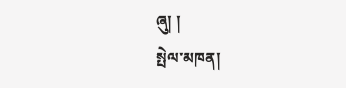ཞུ། །
སྤེལ་མཁན།